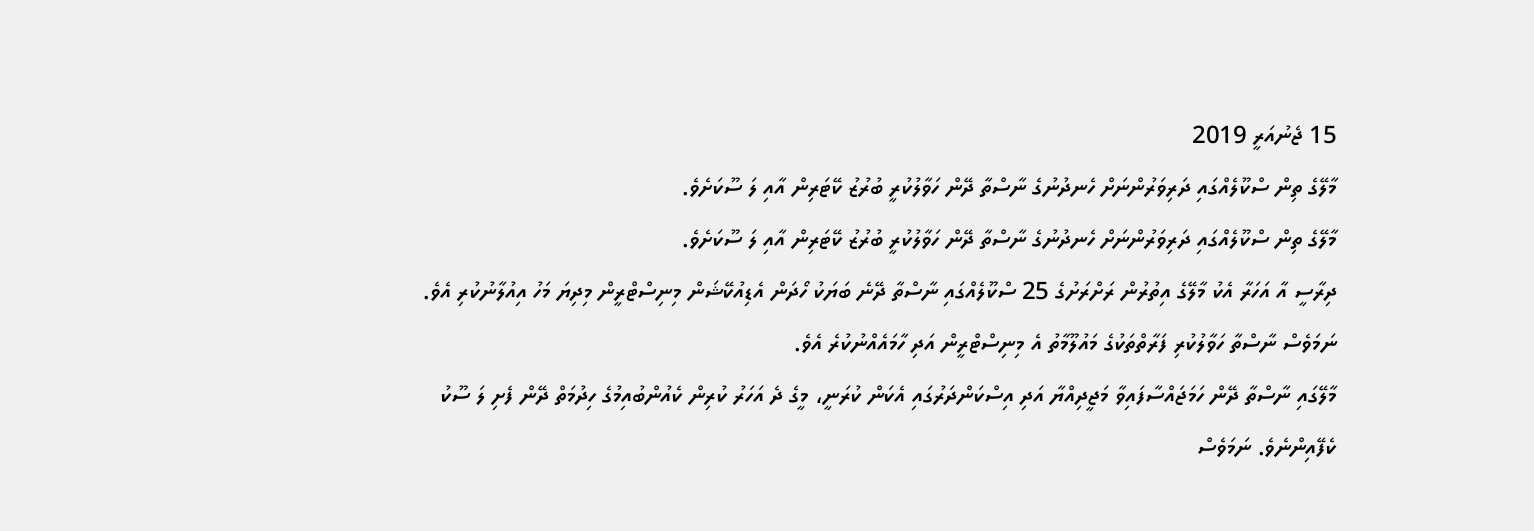15 ޖެނުއަރީ 2019
މާލޭގެ ތިން ސްކޫލެއްގައި ދަރިވަރުންނަށް ހެނދުނުގެ ނާސްތާ ދޭން ހަވާލުކުރީ ބުރުޒު ކޭޓަރިން އާއި ލަ ސޫކަށެވެ.
މާލޭގެ ތިން ސްކޫލެއްގައި ދަރިވަރުންނަށް ހެނދުނުގެ ނާސްތާ ދޭން ހަވާލުކުރީ ބުރުޒު ކޭޓަރިން އާއި ލަ ސޫކަށެވެ.
ދިރާސީ އާ އަހަރާ އެކު މާލޭގެ އިތުރުން ރަށްރަށުގެ 25 ސްކޫލެއްގައި ނާސްތާ ދޭނެ ބަޔަކު ހޯދަން އެޑިއުކޭޝަން މިނިސްޓްރީން މިދިޔަ މަހު އިއުލާނުކުރި އެވެ. ނަމަވެސް ނާސްތާ ހަވާލުކުރި ފަރާތްތަކުގެ މައުލޫމާތު އެ މިނިސްޓްރީން އަދި ހާމައެއްނުކުރެ އެވެ.
މާލޭގައި ނާސްތާ ދޭން ހަމަޖައްސާފައިވާ މަޖީދިއްޔާ އަދި އިސްކަންދަރުގައި އެކަން ކުރަނީ، މީގެ ދެ އަހަރު ކުރިން ކެއުންބުއިމުގެ ހިދުމަތް ދޭން ފެށި ލަ ސޫކު ކެފޭއިންނެވެ. ނަމަވެސް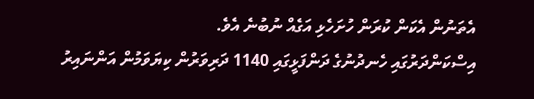އެތަނުން އެކަން ކުރަން ހުށަހެޅި އަގެއް ނުބުނެ އެވެ.
އިސްކަންދަރުގައި ހެނދުނުގެ ދަންފަޅީގައި 1140 ދަރިވަރުން ކިޔަވަމުން އަންނައިރު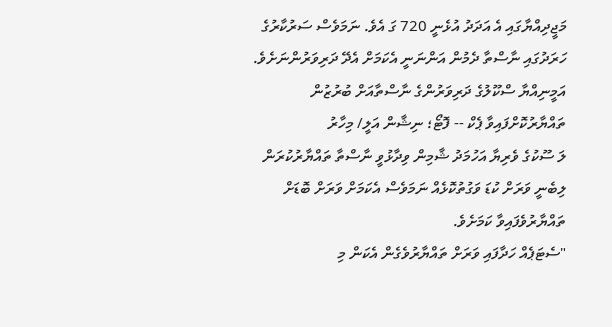މަޖީދިއްޔާގައި އެ އަދަދު އުޅެނީ 720 ގަ އެވެ. ނަމަވެސް ސަރުކާރުގެ ހަރަދުގައި ނާސްތާ ދެމުން އަންނަނީ އެކަމަށް އެދޭ ދަރިވަރުންނަށެވެ.
އަމީނިއްޔާ ސްކޫލުގެ ދަރިވަރުންގެ ނާސްތާއަށް ބުރުޒުން ތައްޔާރުކޮށްފައިވާ ޕެކް -- ފޮޓޯ؛ ނިޝާން އަލީ/ މިހާރު
ލަ ސޫކުގެ ވެރިޔާ އަހުމަދު ޝާމިން ވިދާޅުވީ ނާސްތާ ތައްޔާރުކުރަން ލިބެނީ ވަރަށް ކުޑަ ވަގުތުކޮޅެއް ނަމަވެސް އެކަމަށް ވަރަށް ބޮޑަށް ތައްޔާރުވެފައިވާ ކަމަށެވެ.
"ސެޓަޕެއް ހަދާފައި ވަރަށް ތައްޔާރުވެގެން އެކަން މި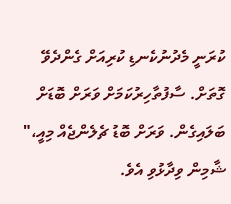ކުރަނީ މެދުނުކެނޑި ކުރިއަށް ގެންދެވޭ ގޮތަށް. ސާފުތާހިރުކަމަށް ވަރަށް ބޮޑަށް ބަލައިގެން. ވަރަށް ބޮޑު ޗެލެންޖެއް މިއީ،" ޝާމިން ވިދާޅުވި އެވެ.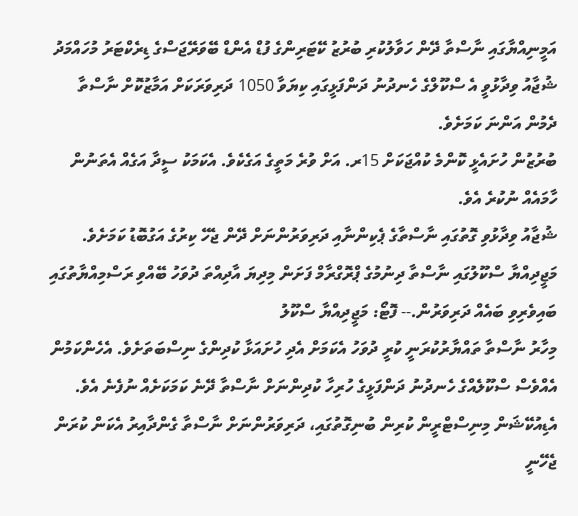އަމީނިއްޔާގައި ނާސްތާ ދޭން ހަވާލުކުރި ބުރުޒު ކޭޓަރިންގެ ފުޑް އެންޑް ބޭވަރޭޖަސްގެ ޑިރެކްޓަރު މުހައްމަދު ޝުޖާއު ވިދާޅުވީ އެ ސްކޫލްގެ ހެނދުނު ދަންފަޅީގައި ކިޔަވާ 1050 ދަރިވަރަކަށް އަމާޒުކޮށް ނާސްތާ ދެމުން އަންނަ ކަމަށެވެ.
ބުރުޒުން ހުށައެޅީ ކޮންމެ ކުއްޖަކަށް 15ރ. އަށް ވުރެ މަތީގެ އަގެކެވެ. އެކަމަކު ސީދާ އަގެއް އެތަނުން ހާމައެއް ނުކުރެ އެވެ.
ޝުޖާއު ވިދާޅުވި ގޮތުގައި ނާސްތާގެ ޕެކިންނާއި ދަރިވަރުންނަށް ދޭން ޖެހޭ ކިރުގެ އަގުބޮޑު ކަމަށެވެ.
މަޖީދިއްޔާ ސްކޫލުގައި ނާސްތާ ދިނުމުގެ ޕްރޮގްރާމް ފަށަން މިދިޔަ އާދިއްތަ ދުވަހު ބޭއްވި ރަސްމިއްޔާތުގައި ބައިވެރިވި ބައެއް ދަރިވަރުން.-- ފޮޓޯ: މަޖީދިއްޔާ ސްކޫލު
މިހާރު ނާސްތާ ތައްޔާރުކުރަނީ ކުރީ ދުވަހު އެކަމަށް އެދި ހުށައަޅާ ކުދިންގެ ނިސްބަތަށެވެ. އެހެންކަމުން އެއްވެސް ސްކޫލެއްގެ ހެނދުނު ދަންފަޅީގެ ހުރިހާ ކުދިންނަށް ނާސްތާ ދޭނެ ކަމަކަށެއް ނުފެނެ އެވެ.
އެޑިއުކޭޝަން މިނިސްޓްރީން ކުރިން ބުނިގޮތުގައި، ދަރިވަރުންނަށް ނާސްތާ ގެންދާއިރު އެކަން ކުރަން ޖެހޭނީ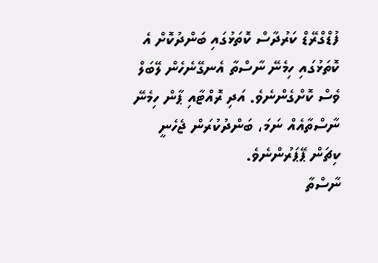ފުޑްގްރޭޑް ކަރުދާސް ކޮތަޅުގައި ބަންދުކޮށް އެ ކޮތަޅުގައި ހިމެނޭ ނާސްތާ އެނގޭނެހެން ލޭބަލް ވެސް ކޮށްގެންނެވެ. އަދި ރޮއްޓާއި ޕާން ހިމެނޭ ނާސްތާއެއް ނަމަ، ބަންދުކުރަން ޖެހެނީ ކިޗަން ޕޭޕަރުންނެވެ.
ނާސްތާ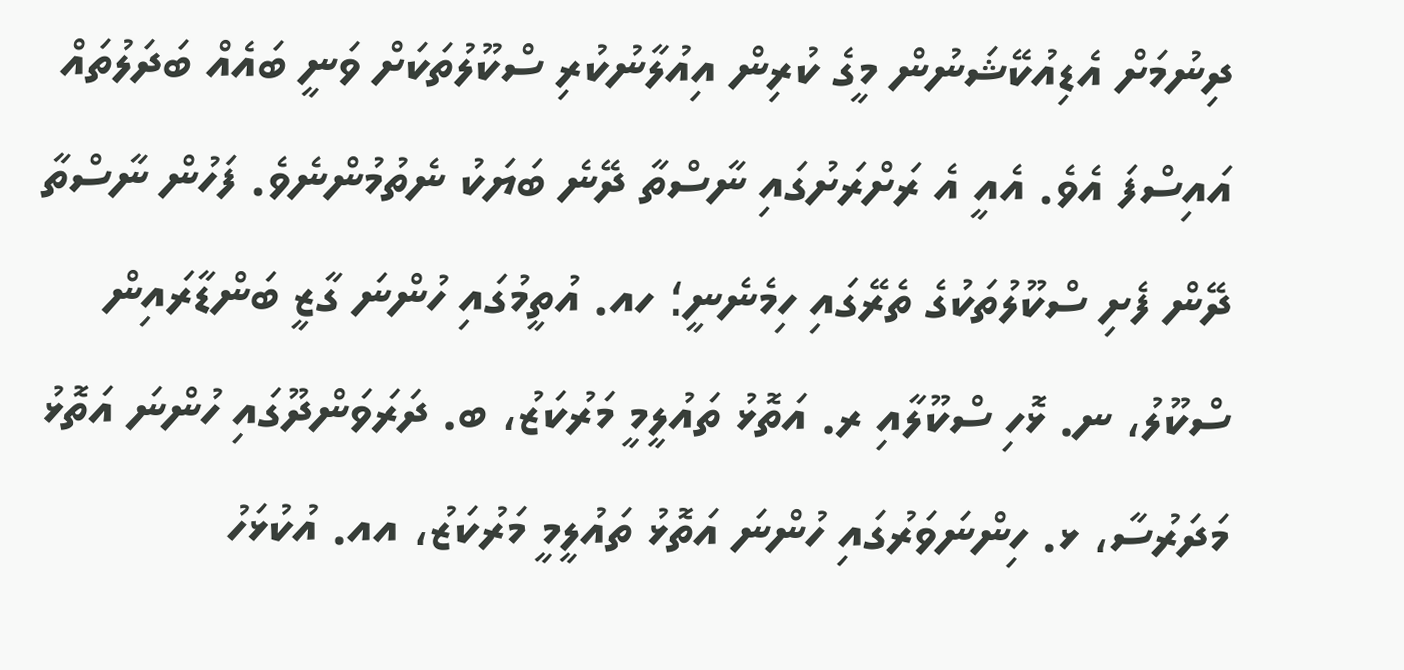ދިނުމަށް އެޑިއުކޭޝަނުން މީގެ ކުރިން އިއުލާނުކުރި ސްކޫލުތަކަށް ވަނީ ބައެއް ބަދަލުތައް އައިސްފަ އެވެ. އެއީ އެ ރަށްރަށުގައި ނާސްތާ ދޭނެ ބަޔަކު ނެތުމުންނެވެ. ފަހުން ނާސްތާ ދޭން ފެށި ސްކޫލުތަކުގެ ތެރޭގައި ހިމެނެނީ؛ ހއ. އުތީމުގައި ހުންނަ ގާޒީ ބަންޑާރައިން ސްކޫލު، ނ. ޅޮހި ސްކޫލާއި ރ. އަތޮޅު ތައުލީމީ މަރުކަޒު، ބ. ދަރަވަންދޫގައި ހުންނަ އަތޮޅު މަދަރުސާ، ޅ. ހިންނަވަރުގައި ހުންނަ އަތޮޅު ތައުލީމީ މަރުކަޒު، އއ. އުކުޅަހު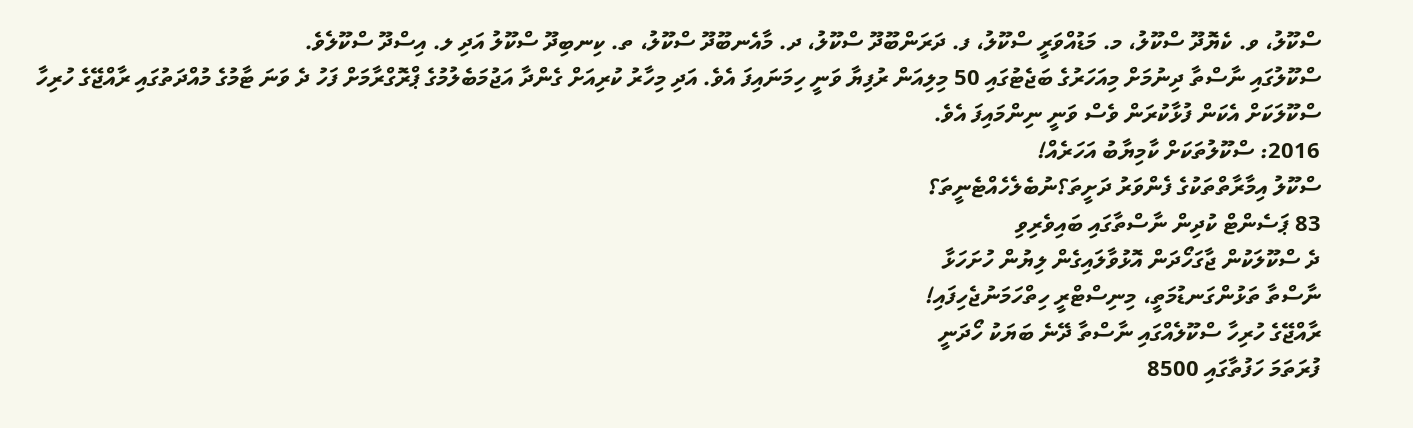ސްކޫލު، ވ. ކެޔޮދޫ ސްކޫލު، މ. މަޑުއްވަރީ ސްކޫލު، ފ. ދަރަންބޫދޫ ސްކޫލު، ދ. މާއެނބޫދޫ ސްކޫލު، ތ. ކިނބިދޫ ސްކޫލު އަދި ލ. އިސްދޫ ސްކޫލެވެ.
ސްކޫލުގައި ނާސްތާ ދިނުމަށް މިއަހަރުގެ ބަޖެޓުގައި 50 މިލިއަން ރުފިޔާ ވަނީ ހިމަނައިފަ އެވެ. އަދި މިހާރު ކުރިއަށް ގެންދާ އަޖުމަބެލުމުގެ ޕްރޮގްރާމަށް ފަހު ދެ ވަނަ ޓާމުގެ މުއްދަތުގައި ރާއްޖޭގެ ހުރިހާ ސްކޫލަކަށް އެކަން ފުޅާކުރަން ވެސް ވަނީ ނިންމައިފަ އެވެ.
2016: ސްކޫލުތަކަށް ކާމިޔާބު އަހަރެއް!
ސްކޫލު އިމާރާތްތަކުގެ ފެންވަރު ދަށީތަ؟ނުބެލެހެއްޓެނީތަ؟
83 ޕަސެންޓް ކުދިން ނާސްތާގައި ބައިވެރިވި
ދެ ސްކޫލަކުން ޖާގަހޯދަން އޮޅުވާލައިގެން ލިޔުން ހުށަހަޅާ
ނާސްތާ ތަޅުންގަނޑުމަތީ، މިނިސްޓްރީ ހިތްހަމަނުޖެހިފައި!
ރާއްޖޭގެ ހުރިހާ ސްކޫލެއްގައި ނާސްތާ ދޭނެ ބަޔަކު ހޯދަނީ
ފުރަތަމަ ހަފުތާގައި 8500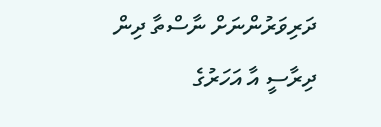ދަރިވަރުންނަށް ނާސްތާ ދިން
ދިރާސީ އާ އަހަރުގެ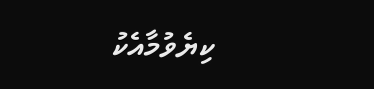ކިޔެވުމާއެކު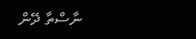ނާސްތާ ދޭން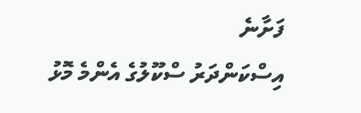ފަށާނެ
އިސްކަންދަރު ސްކޫލުގެ އެންމެ މޮޅު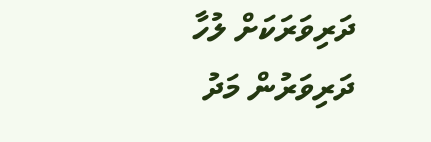ދަރިވަރަކަށް ލުހާ
ދަރިވަރުން މަދު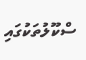ސްކޫލުތަކުގައި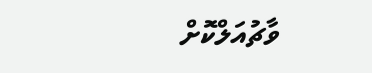ވާޗުއަލްކޮށް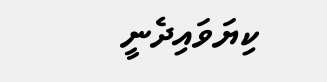ކިޔަވައިދެނީ